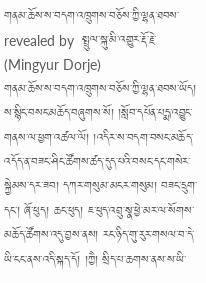གནམ་ཆོས་ས་བདག་འཁྲུགས་བཅོས་ཀྱི་ལྷན་ཐབས་
revealed by  སྤྲུལ་སྐུ་མི་འགྱུར་རྡོ་རྗེ་ (Mingyur Dorje)
གནམ་ཆོས་ས་བདག་འཁྲུགས་བཅོས་ཀྱི་ལྷན་ཐབས་ཡོད། ས་སྙིང་བསང་མཆོད་བཞུགས་སོ། །སློབ་དཔོན་པདྨ་འབྱུང་གནས་ལ་ཕྱག་འཚལ་ལོ། །འདིར་ས་བདག་བསང་མཆོད་འདོད་ན་བཟང་ཤིང་ཚོགས་ཚད་དུད་པའི་བསང་དང་གསེར་སྐྱེམས་དར་ཟབ། དཀར་གསུམ་མངར་གསུམ། བཟང་དྲུག་དང་། ཞོ་ཕུད། ཆང་ཕུད། ཇ་ཕུད་འབྲུ་སྣ་ཕྱེ་མར་ལ་སོགས་མཆོད་ཚོགས་འདུ་བྱས་ནས། རང་ཉིད་གུ་རུར་གསལ་བ་དེ་ཡི་ངང་ནས་འདི་སྐད་དོ། །ཀྱཻ། སྲིད་པ་ཆགས་ནས་ས་ཡི་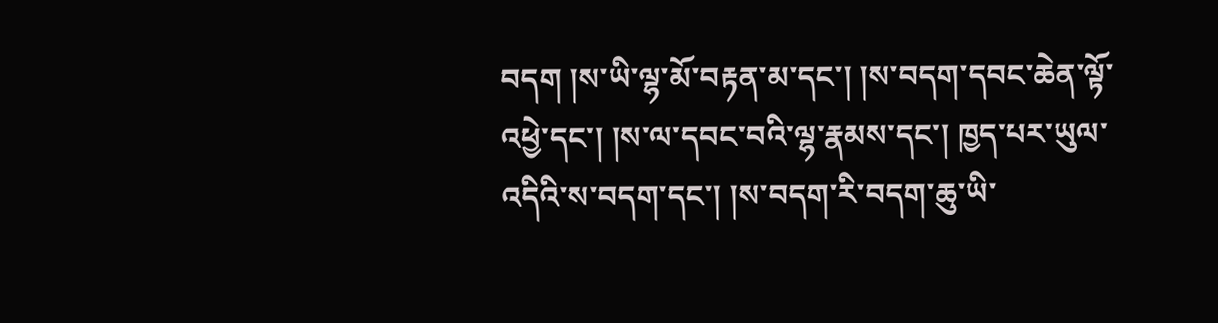བདག །ས་ཡི་ལྷ་མོ་བརྟན་མ་དང་། །ས་བདག་དབང་ཆེན་ལྟོ་འཕྱེ་དང་། །ས་ལ་དབང་བའི་ལྷ་རྣམས་དང་། ཁྱད་པར་ཡུལ་འདིའི་ས་བདག་དང་། །ས་བདག་རི་བདག་ཆུ་ཡི་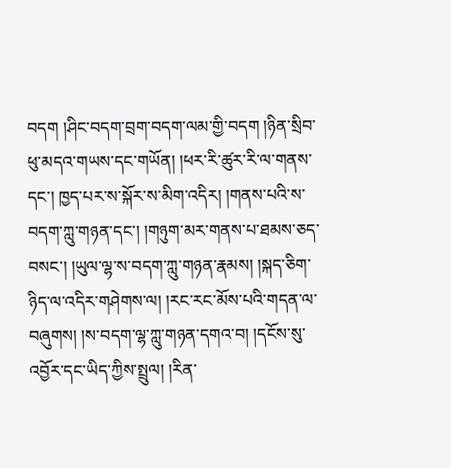བདག །ཤིང་བདག་བྲག་བདག་ལམ་གྱི་བདག །ཉིན་སྲིབ་ཕུ་མདའ་གཡས་དང་གཡོན། །ཕར་རི་ཚུར་རི་ལ་གནས་དང་། ཁྱད་པར་ས་སྐོར་ས་མིག་འདིར། །གནས་པའི་ས་བདག་ཀླུ་གཉན་དང་། །གཉུག་མར་གནས་པ་ཐམས་ཅད་བསང་། །ཡུལ་ལྷ་ས་བདག་ཀླུ་གཉན་རྣམས། །སྐད་ཅིག་ཉིད་ལ་འདིར་གཤེགས་ལ། །རང་རང་མོས་པའི་གདན་ལ་བཞུགས། །ས་བདག་ལྷ་ཀླུ་གཉན་དགའ་བ། །དངོས་སུ་འབྱོར་དང་ཡིད་ཀྱིས་སྤྲུལ། །རིན་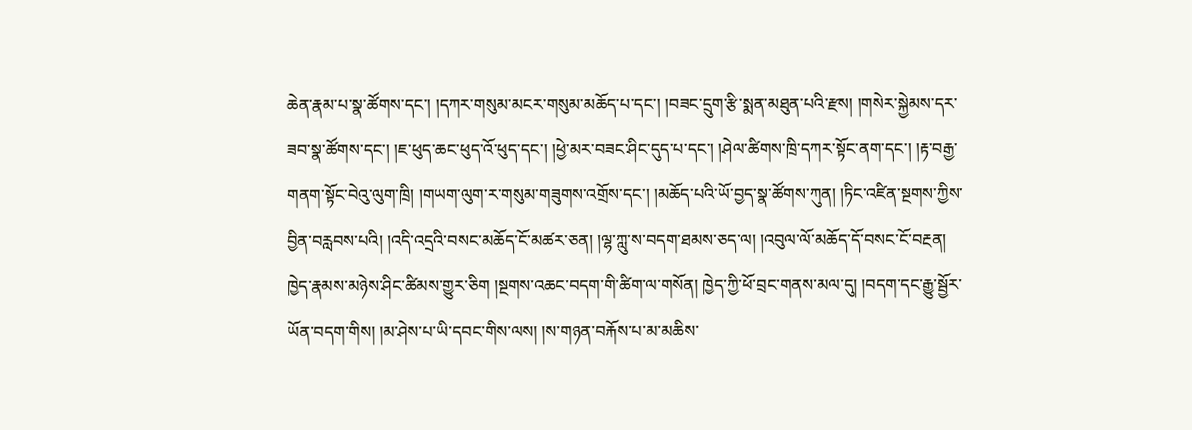ཆེན་རྣམ་པ་སྣ་ཚོགས་དང་། །དཀར་གསུམ་མངར་གསུམ་མཆོད་པ་དང་། །བཟང་དྲུག་རྩི་སྨན་མཐུན་པའི་རྫས། །གསེར་སྐྱེམས་དར་ཟབ་སྣ་ཚོགས་དང་། །ཇ་ཕུད་ཆང་ཕུད་འོ་ཕུད་དང་། །ཕྱེ་མར་བཟང་ཤིང་དུད་པ་དང་། །ཤེལ་ཚིགས་ཁྲི་དཀར་སྟོང་ནག་དང་། །རྟ་བརྒྱ་གནག་སྟོང་བེའུ་ལུག་ཁྲི། །གཡག་ལུག་ར་གསུམ་གཟུགས་འགྲོས་དང་། །མཆོད་པའི་ཡོ་བྱད་སྣ་ཚོགས་ཀུན། །ཏིང་འཛིན་སྔགས་ཀྱིས་བྱིན་བརླབས་པའི། །འདི་འདྲའི་བསང་མཆོད་ངོ་མཚར་ཅན། །ལྷ་ཀླུ་ས་བདག་ཐམས་ཅད་ལ། །འབུལ་ལོ་མཆོད་དོ་བསང་ངོ་བརྔན། ཁྱེད་རྣམས་མཉེས་ཤིང་ཚིམས་གྱུར་ཅིག །སྔགས་འཆང་བདག་གི་ཚིག་ལ་གསོན། ཁྱེད་ཀྱི་ཕོ་བྲང་གནས་མལ་དུ། །བདག་དང་རྒྱུ་སྦྱོར་ཡོན་བདག་གིས། །མ་ཤེས་པ་ཡི་དབང་གིས་ལས། །ས་གཉན་བརྐོས་པ་མ་མཆིས་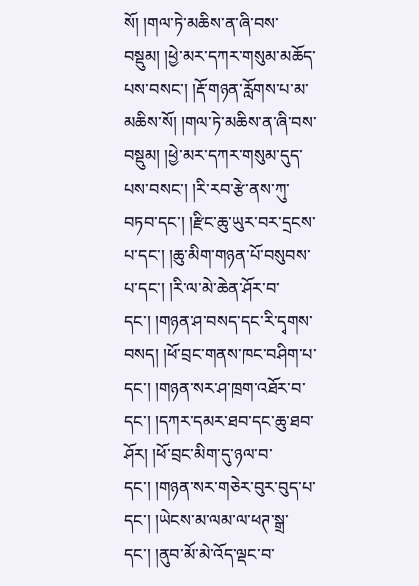སོ། །གལ་ཏེ་མཆིས་ན་ཞི་བས་བསྡུམ། །ཕྱེ་མར་དཀར་གསུམ་མཆོད་པས་བསང་། །རྡོ་གཉན་རློགས་པ་མ་མཆིས་སོ། །གལ་ཏེ་མཆིས་ན་ཞི་བས་བསྡུམ། །ཕྱེ་མར་དཀར་གསུམ་དུད་པས་བསང་། །རི་རབ་རྩེ་ནས་ཀུ་བཏབ་དང་། །རྫིང་ཆུ་ཡུར་བར་དྲངས་པ་དང་། །ཆུ་མིག་གཉན་པོ་བསུབས་པ་དང་། །རི་ལ་མེ་ཆེན་ཤོར་བ་དང་། །གཉན་ཤ་བསད་དང་རི་དྭགས་བསད། །ཕོ་བྲང་གནས་ཁང་བཤིག་པ་དང་། །གཉན་སར་ཤ་ཁྲག་འཐོར་བ་དང་། །དཀར་དམར་ཐབ་དང་ཆུ་ཐབ་ཤོར། །ཕོ་བྲང་མིག་དུ་ཉལ་བ་དང་། །གཉན་སར་གཅེར་བུར་བུད་པ་དང་། །ཡེངས་མ་ལམ་ལ་ཕཊ་སྒྲ་དང་། །ནུབ་མོ་མེ་འོད་ལྡང་བ་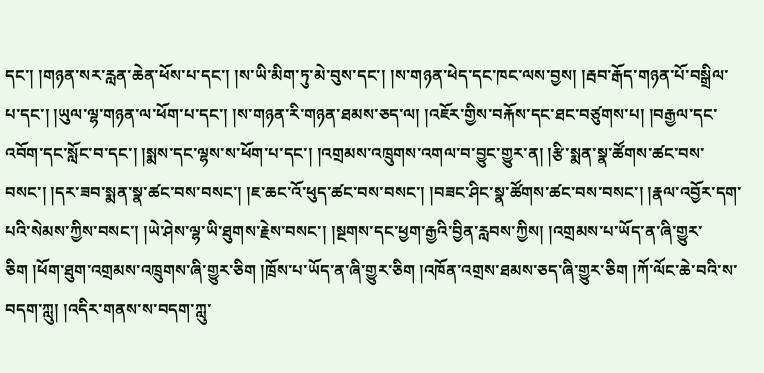དང་། །གཉན་སར་རླན་ཆེན་ཕོས་པ་དང་། །ས་ཡི་མིག་ཏུ་མེ་བུས་དང་། །ས་གཉན་ཕེད་དང་ཁང་ལས་བྱས། །རྦབ་རྒོད་གཉན་པོ་བསྒྲིལ་པ་དང་། །ཡུལ་ལྷ་གཉན་ལ་ཕོག་པ་དང་། །ས་གཉན་རི་གཉན་ཐམས་ཅད་ལ། །འཇོར་གྱིས་བརྐོས་དང་ཐང་བཙུགས་པ། །བརྒྱལ་དང་འབོག་དང་སློང་བ་དང་། །སྨས་དང་ལྷས་ས་ཕོག་པ་དང་། །འགྲམས་འཁྲུགས་འགལ་བ་བྱུང་གྱུར་ན། །རྩི་སྨན་སྣ་ཚོགས་ཚང་བས་བསང་། །དར་ཟབ་སྨན་སྣ་ཚང་བས་བསང་། །ཇ་ཆང་འོ་ཕུད་ཚང་བས་བསང་། །བཟང་ཤིང་སྣ་ཚོགས་ཚང་བས་བསང་། །རྣལ་འབྱོར་དག་པའི་སེམས་ཀྱིས་བསང་། །ཡེ་ཤེས་ལྷ་ཡི་ཐུགས་རྗེས་བསང་། །སྔགས་དང་ཕྱག་རྒྱའི་བྱིན་རླབས་ཀྱིས། །འགྲམས་པ་ཡོད་ན་ཞི་གྱུར་ཅིག །ཕོག་ཐུག་འགྲམས་འཁྲུགས་ཞི་གྱུར་ཅིག །ཁྲོས་པ་ཡོད་ན་ཞི་གྱུར་ཅིག །འཁོན་འགྲས་ཐམས་ཅད་ཞི་གྱུར་ཅིག །ཀོ་ལོང་ཆེ་བའི་ས་བདག་ཀླུ། །འདིར་གནས་ས་བདག་ཀླུ་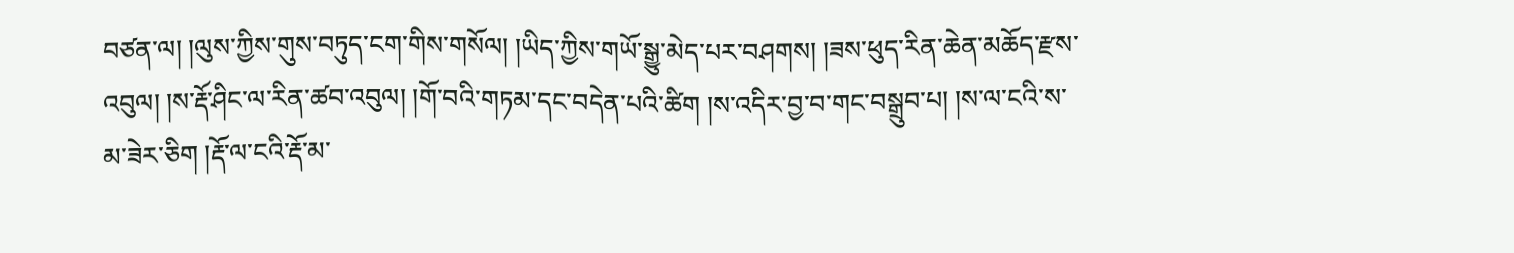བཙན་ལ། །ལུས་ཀྱིས་གུས་བཏུད་ངག་གིས་གསོལ། །ཡིད་ཀྱིས་གཡོ་སྒྱུ་མེད་པར་བཤགས། །ཟས་ཕུད་རིན་ཆེན་མཆོད་རྫས་འབུལ། །ས་རྡོ་ཤིང་ལ་རིན་ཚབ་འབུལ། །གོ་བའི་གཏམ་དང་བདེན་པའི་ཚིག །ས་འདིར་བྱ་བ་གང་བསྒྲུབ་པ། །ས་ལ་ངའི་ས་མ་ཟེར་ཅིག །རྡོ་ལ་ངའི་རྡོ་མ་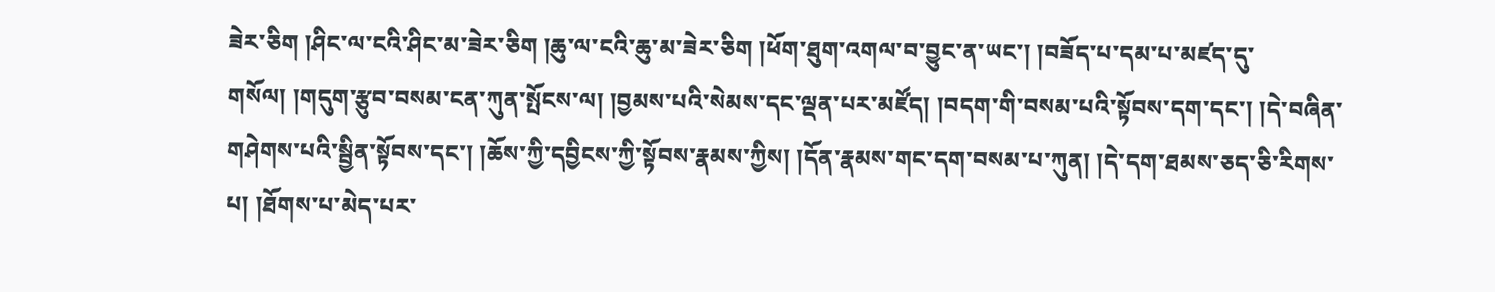ཟེར་ཅིག །ཤིང་ལ་ངའི་ཤིང་མ་ཟེར་ཅིག །ཆུ་ལ་ངའི་ཆུ་མ་ཟེར་ཅིག །ཕོག་ཐུག་འགལ་བ་བྱུང་ན་ཡང་། །བཟོད་པ་དམ་པ་མཛད་དུ་གསོལ། །གདུག་རྩུབ་བསམ་ངན་ཀུན་སྤོངས་ལ། །བྱམས་པའི་སེམས་དང་ལྡན་པར་མཛོད། །བདག་གི་བསམ་པའི་སྟོབས་དག་དང་། །དེ་བཞིན་གཤེགས་པའི་སྦྱིན་སྟོབས་དང་། །ཆོས་ཀྱི་དབྱིངས་ཀྱི་སྟོབས་རྣམས་ཀྱིས། །དོན་རྣམས་གང་དག་བསམ་པ་ཀུན། །དེ་དག་ཐམས་ཅད་ཅི་རིགས་པ། །ཐོགས་པ་མེད་པར་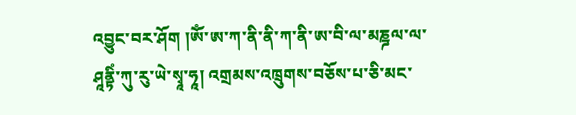འབྱུང་བར་ཤོག །ཨོཾ་ཨ་ཀ་ནི་ནི་ཀ་ནི་ཨ་བི་ལ་མཎྜལ་ལ་ཤཱནྟིཾ་ཀུ་རུ་ཡེ་སྭཱ་ཧཱ། འགྲམས་འཁྲུགས་བཅོས་པ་ཅི་མང་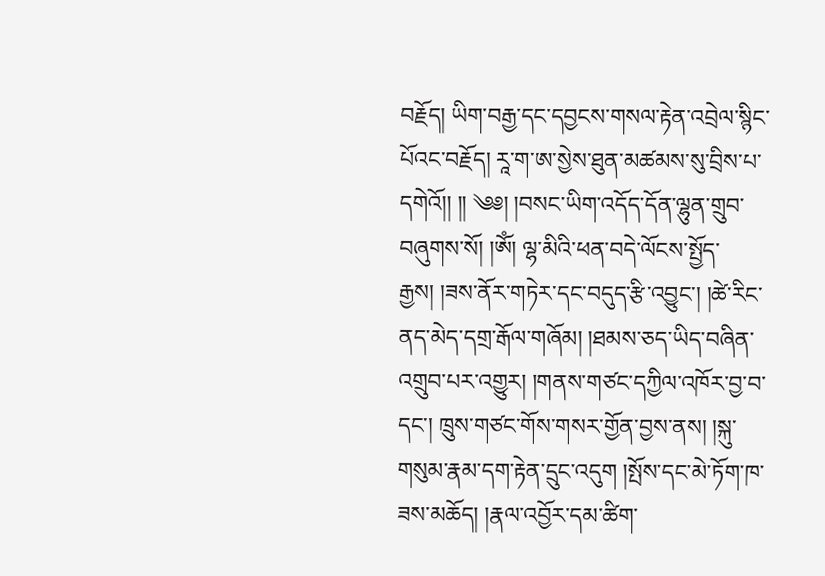བརྗོད། ཡིག་བརྒྱ་དང་དབྱངས་གསལ་རྟེན་འབྲེལ་སྙིང་པོའང་བརྗོད། རཱ་ག་ཨ་སྱེས་ཐུན་མཚམས་སུ་བྲིས་པ་དགེའོ།། །། ༄༅། །བསང་ཡིག་འདོད་དོན་ལྷུན་གྲུབ་བཞུགས་སོ། །ཨོཾ། ལྷ་མིའི་ཕན་བདེ་ལོངས་སྤྱོད་རྒྱས། །ཟས་ནོར་གཏེར་དང་བདུད་རྩི་འབྱུང་། །ཚེ་རིང་ནད་མེད་དགྲ་རྒོལ་གཞོམ། །ཐམས་ཅད་ཡིད་བཞིན་འགྲུབ་པར་འགྱུར། །གནས་གཙང་དཀྱིལ་འཁོར་བྱ་བ་དང་། ཁྲུས་གཙང་གོས་གསར་གྱོན་བྱས་ནས། །སྐུ་གསུམ་རྣམ་དག་རྟེན་དྲུང་འདུག །སྤོས་དང་མེ་ཏོག་ཁ་ཟས་མཆོད། །རྣལ་འབྱོར་དམ་ཚིག་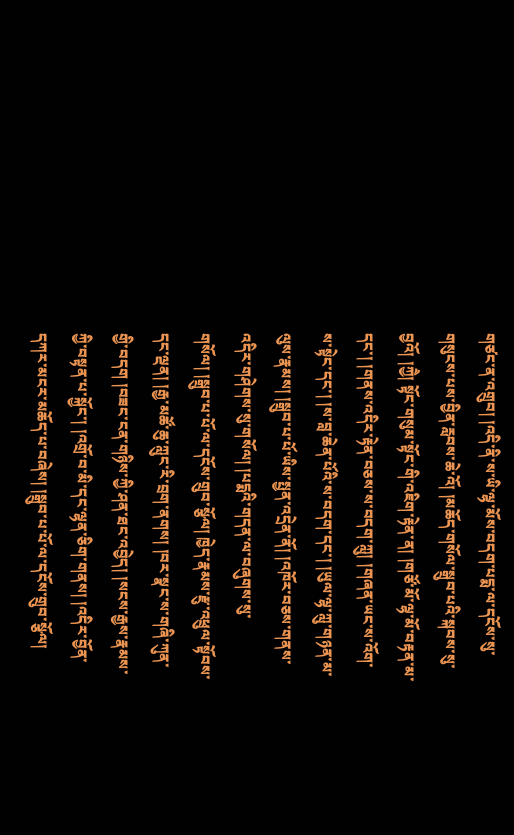གཙང་ན་འགྲུབ། །འདི་ནི་ས་ཡི་ལྷ་མོས་བདག་པདྨ་ལ་དངོས་སུ་གསུངས་པས་བྱིན་རླབས་ཆེ་འོ། །མཆོད་གསོལ་སྒྲུབ་པའི་སྐབས་སུ་བྱའོ། །ཀྱཻ། སྟོང་གསུམ་སྟོང་གི་འཇིག་རྟེན་ན། །གཙོ་མོ་ལྷ་མོ་བརྟན་མ་དང་། །གནས་འདིར་རྟེན་བཅས་ས་བདག་ཀླུ། །གཞན་ཡང་ས་འོག་ས་སྟེང་དང་། །ས་བླ་ཆེན་པོའི་ས་བདག་དང་། །ཡུལ་ལྷ་ཀླུ་གཉན་མ་ལུས་རྣམས། །སྒྲུབ་པ་པོ་ཡིས་སྤྱན་འདྲེན་ནོ། །འཁོར་བཅས་གནས་འདིར་གཤེགས་སུ་གསོལ། །པདྨའི་གདན་ལ་བཞུགས་སུ་གསོལ། །སྒྲུབ་པ་པོ་ལ་དངོས་གྲུབ་སྩོལ། ཁྱེད་རྣམས་རྫུ་འཕྲུལ་སྟོབས་དང་ལྡན། །རྒྱ་མཚོ་ཆུ་ཀླུང་རི་བྲག་ནགས། །བར་སྣང་ས་གཞི་ཀུན་གྱི་བདག །བཟང་ངན་གཉིས་ཀྱི་ཤན་ཐང་འབྱེད། །སངས་རྒྱས་རྣམས་ཀྱི་བསྟན་པ་སྐྱོང་། །འགྲོ་བ་མི་དང་ལྷན་ཅིག་གནས། །འདིར་བྱོན་དཀར་མངར་མཆོད་པ་བཞེས། །སྒྲུབ་པ་པོ་ལ་དངོས་གྲུབ་སྩོལ།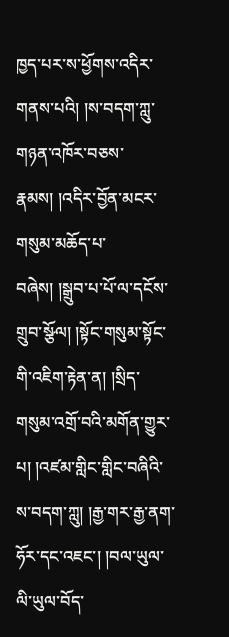ཁྱད་པར་ས་ཕྱོགས་འདིར་གནས་པའི། །ས་བདག་ཀླུ་གཉན་འཁོར་བཅས་རྣམས། །འདིར་བྱོན་མངར་གསུམ་མཆོད་པ་བཞེས། །སྒྲུབ་པ་པོ་ལ་དངོས་གྲུབ་སྩོལ། །སྟོང་གསུམ་སྟོང་གི་འཇིག་རྟེན་ན། །སྲིད་གསུམ་འགྲོ་བའི་མགོན་གྱུར་པ། །འཛམ་གླིང་གླིང་བཞིའི་ས་བདག་ཀླུ། །རྒྱ་གར་རྒྱ་ནག་ཧོར་དང་འཇང་། །བལ་ཡུལ་ལི་ཡུལ་བོད་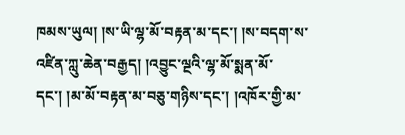ཁམས་ཡུལ། །ས་ཡི་ལྷ་མོ་བརྟན་མ་དང་། །ས་བདག་ས་འཛིན་ཀླུ་ཆེན་བརྒྱད། །འབྱུང་ལྔའི་ལྷ་མོ་སྨན་མོ་དང་། །མ་མོ་བརྟན་མ་བཅུ་གཉིས་དང་། །འཁོར་གྱི་མ་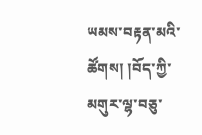ཡམས་བརྟན་མའི་ཚོགས། །བོད་ཀྱི་མགུར་ལྷ་བཅུ་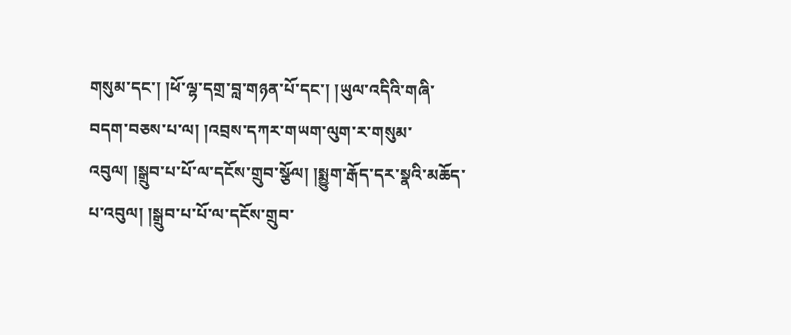གསུམ་དང་། །ཕོ་ལྷ་དགྲ་བླ་གཉན་པོ་དང་། །ཡུལ་འདིའི་གཞི་བདག་བཅས་པ་ལ། །འབྲས་དཀར་གཡག་ལུག་ར་གསུམ་འབུལ། །སྒྲུབ་པ་པོ་ལ་དངོས་གྲུབ་སྩོལ། །སྨྱུག་རྒོད་དར་སྣའི་མཆོད་པ་འབུལ། །སྒྲུབ་པ་པོ་ལ་དངོས་གྲུབ་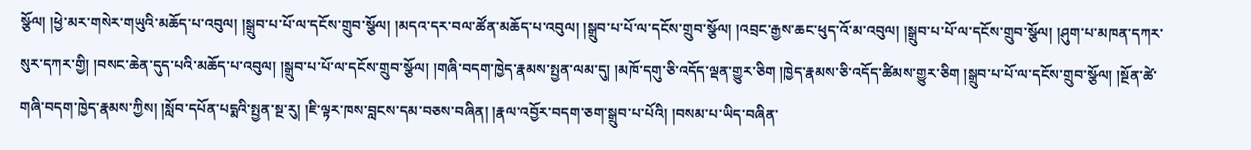སྩོལ། །ཕྱེ་མར་གསེར་གཡུའི་མཆོད་པ་འབུལ། །སྒྲུབ་པ་པོ་ལ་དངོས་གྲུབ་སྩོལ། །མདའ་དར་བལ་ཚོན་མཆོད་པ་འབུལ། །སྒྲུབ་པ་པོ་ལ་དངོས་གྲུབ་སྩོལ། །འབྲང་རྒྱས་ཆང་ཕུད་འོ་མ་འབུལ། །སྒྲུབ་པ་པོ་ལ་དངོས་གྲུབ་སྩོལ། །ཤུག་པ་མཁན་དཀར་སུར་དཀར་གྱི། །བསང་ཆེན་དུད་པའི་མཆོད་པ་འབུལ། །སྒྲུབ་པ་པོ་ལ་དངོས་གྲུབ་སྩོལ། །གཞི་བདག་ཁྱེད་རྣམས་སྤྱན་ལམ་དུ། །མཁོ་དགུ་ཅི་འདོད་ལྡན་གྱུར་ཅིག །ཁྱེད་རྣམས་ཅི་འདོད་ཚིམས་གྱུར་ཅིག །སྒྲུབ་པ་པོ་ལ་དངོས་གྲུབ་སྩོལ། །སྔོན་ཚེ་གཞི་བདག་ཁྱེད་རྣམས་ཀྱིས། །སློབ་དཔོན་པདྨའི་སྤྱན་སྔ་རུ། །ཇི་ལྟར་ཁས་བླངས་དམ་བཅས་བཞིན། །རྣལ་འབྱོར་བདག་ཅག་སྒྲུབ་པ་པོའི། །བསམ་པ་ཡིད་བཞིན་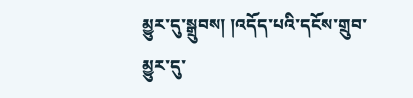མྱུར་དུ་སྒྲུབས། །འདོད་པའི་དངོས་གྲུབ་མྱུར་དུ་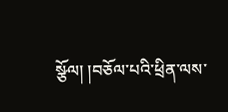སྩོལ། །བཅོལ་པའི་ཕྲིན་ལས་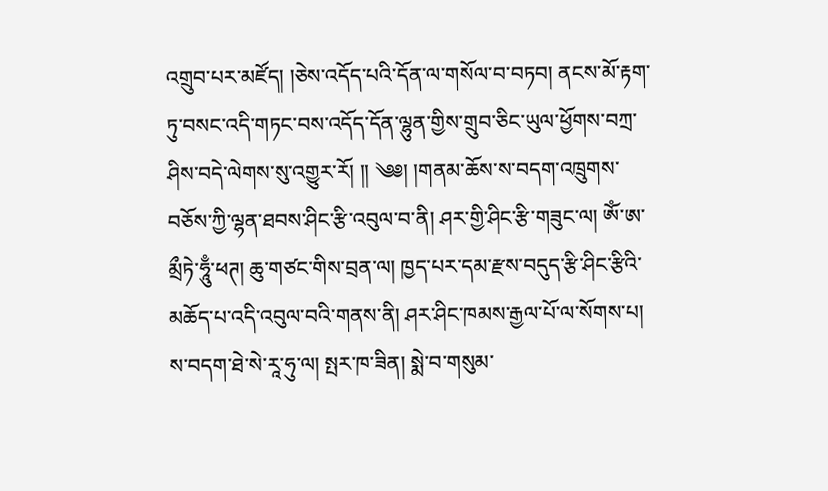འགྲུབ་པར་མཛོད། །ཅེས་འདོད་པའི་དོན་ལ་གསོལ་བ་བཏབ། ནངས་མོ་རྟག་ཏུ་བསང་འདི་གཏང་བས་འདོད་དོན་ལྷུན་གྱིས་གྲུབ་ཅིང་ཡུལ་ཕྱོགས་བཀྲ་ཤིས་བདེ་ལེགས་སུ་འགྱུར་རོ། །། ༄༅། །གནམ་ཆོས་ས་བདག་འཁྲུགས་བཅོས་ཀྱི་ལྷན་ཐབས་ཤིང་རྩི་འབུལ་བ་ནི། ཤར་གྱི་ཤིང་རྩི་གཟུང་ལ། ཨོཾ་ཨ་མྲྀཏེ་ཧཱུྃ་ཕཊ། ཆུ་གཙང་གིས་བྲན་ལ། ཁྱད་པར་དམ་རྫས་བདུད་རྩི་ཤིང་རྩིའི་མཆོད་པ་འདི་འབུལ་བའི་གནས་ནི། ཤར་ཤིང་ཁམས་རྒྱལ་པོ་ལ་སོགས་པ། ས་བདག་ཐེ་སེ་རཱ་ཧུ་ལ། སྤར་ཁ་ཟིན། སྨེ་བ་གསུམ་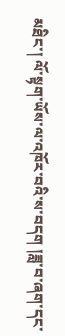མཐིང་། ལོ་སྟག་ཡོས་ལ་འཁོར་བའི་ས་བདག །ཟླ་བ་ཞག་དང་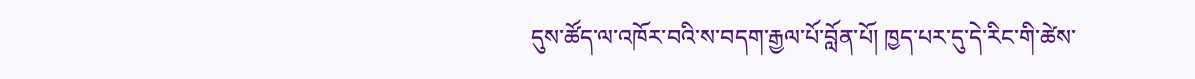དུས་ཚོད་ལ་འཁོར་བའི་ས་བདག་རྒྱལ་པོ་བློན་པོ། ཁྱད་པར་དུ་དེ་རིང་གི་ཚེས་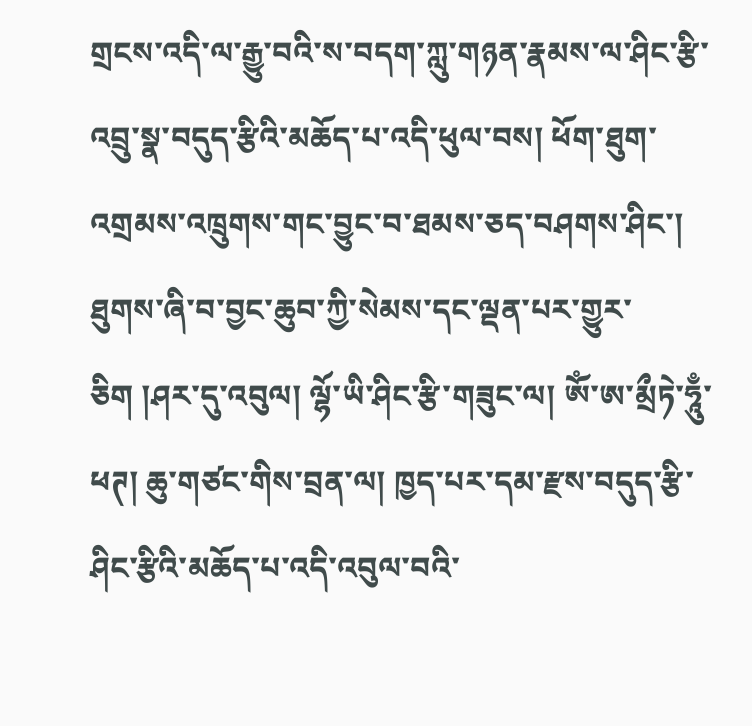གྲངས་འདི་ལ་རྒྱུ་བའི་ས་བདག་ཀླུ་གཉན་རྣམས་ལ་ཤིང་རྩི་འབྲུ་སྣ་བདུད་རྩིའི་མཆོད་པ་འདི་ཕུལ་བས། ཕོག་ཐུག་འགྲམས་འཁྲུགས་གང་བྱུང་བ་ཐམས་ཅད་བཤགས་ཤིང་། ཐུགས་ཞི་བ་བྱང་ཆུབ་ཀྱི་སེམས་དང་ལྡན་པར་གྱུར་ཅིག །ཤར་དུ་འབུལ། ལྷོ་ཡི་ཤིང་རྩི་གཟུང་ལ། ཨོཾ་ཨ་མྲྀཏེ་ཧཱུྃ་ཕཊ། ཆུ་གཙང་གིས་བྲན་ལ། ཁྱད་པར་དམ་རྫས་བདུད་རྩི་ཤིང་རྩིའི་མཆོད་པ་འདི་འབུལ་བའི་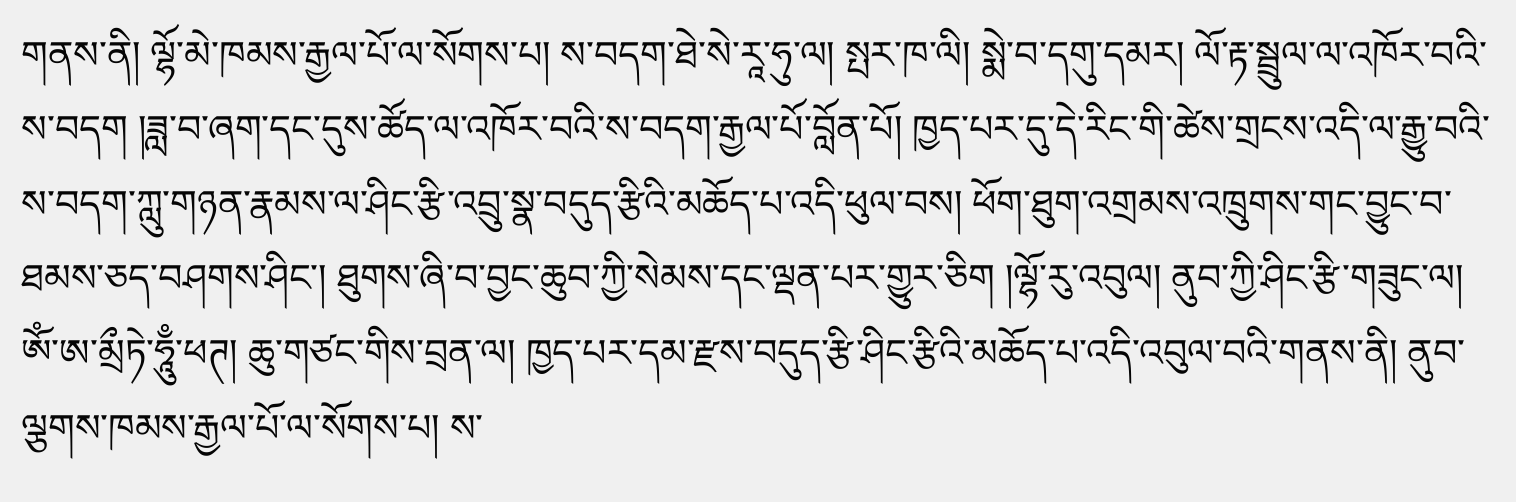གནས་ནི། ལྷོ་མེ་ཁམས་རྒྱལ་པོ་ལ་སོགས་པ། ས་བདག་ཐེ་སེ་རཱ་ཧུ་ལ། སྤར་ཁ་ལི། སྨེ་བ་དགུ་དམར། ལོ་རྟ་སྦྲུལ་ལ་འཁོར་བའི་ས་བདག །ཟླ་བ་ཞག་དང་དུས་ཚོད་ལ་འཁོར་བའི་ས་བདག་རྒྱལ་པོ་བློན་པོ། ཁྱད་པར་དུ་དེ་རིང་གི་ཚེས་གྲངས་འདི་ལ་རྒྱུ་བའི་ས་བདག་ཀླུ་གཉན་རྣམས་ལ་ཤིང་རྩི་འབྲུ་སྣ་བདུད་རྩིའི་མཆོད་པ་འདི་ཕུལ་བས། ཕོག་ཐུག་འགྲམས་འཁྲུགས་གང་བྱུང་བ་ཐམས་ཅད་བཤགས་ཤིང་། ཐུགས་ཞི་བ་བྱང་ཆུབ་ཀྱི་སེམས་དང་ལྡན་པར་གྱུར་ཅིག །ལྷོ་རུ་འབུལ། ནུབ་ཀྱི་ཤིང་རྩི་གཟུང་ལ། ཨོཾ་ཨ་མྲྀཏེ་ཧཱུྃ་ཕཊ། ཆུ་གཙང་གིས་བྲན་ལ། ཁྱད་པར་དམ་རྫས་བདུད་རྩི་ཤིང་རྩིའི་མཆོད་པ་འདི་འབུལ་བའི་གནས་ནི། ནུབ་ལྕགས་ཁམས་རྒྱལ་པོ་ལ་སོགས་པ། ས་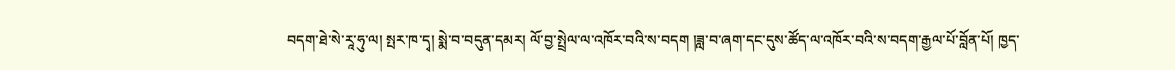བདག་ཐེ་སེ་རཱ་ཧུ་ལ། སྤར་ཁ་དྭ། སྨེ་བ་བདུན་དམར། ལོ་བྱ་སྤྲེལ་ལ་འཁོར་བའི་ས་བདག །ཟླ་བ་ཞག་དང་དུས་ཚོད་ལ་འཁོར་བའི་ས་བདག་རྒྱལ་པོ་བློན་པོ། ཁྱད་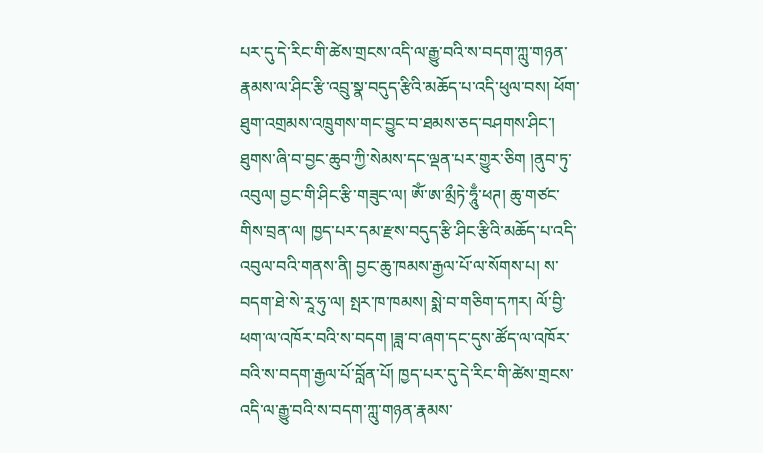པར་དུ་དེ་རིང་གི་ཚེས་གྲངས་འདི་ལ་རྒྱུ་བའི་ས་བདག་ཀླུ་གཉན་རྣམས་ལ་ཤིང་རྩི་འབྲུ་སྣ་བདུད་རྩིའི་མཆོད་པ་འདི་ཕུལ་བས། ཕོག་ཐུག་འགྲམས་འཁྲུགས་གང་བྱུང་བ་ཐམས་ཅད་བཤགས་ཤིང་། ཐུགས་ཞི་བ་བྱང་ཆུབ་ཀྱི་སེམས་དང་ལྡན་པར་གྱུར་ཅིག །ནུབ་ཏུ་འབུལ། བྱང་གི་ཤིང་རྩི་གཟུང་ལ། ཨོཾ་ཨ་མྲྀཏེ་ཧཱུྃ་ཕཊ། ཆུ་གཙང་གིས་བྲན་ལ། ཁྱད་པར་དམ་རྫས་བདུད་རྩི་ཤིང་རྩིའི་མཆོད་པ་འདི་འབུལ་བའི་གནས་ནི། བྱང་ཆུ་ཁམས་རྒྱལ་པོ་ལ་སོགས་པ། ས་བདག་ཐེ་སེ་རཱ་ཧུ་ལ། སྤར་ཁ་ཁམས། སྨེ་བ་གཅིག་དཀར། ལོ་བྱི་ཕག་ལ་འཁོར་བའི་ས་བདག །ཟླ་བ་ཞག་དང་དུས་ཚོད་ལ་འཁོར་བའི་ས་བདག་རྒྱལ་པོ་བློན་པོ། ཁྱད་པར་དུ་དེ་རིང་གི་ཚེས་གྲངས་འདི་ལ་རྒྱུ་བའི་ས་བདག་ཀླུ་གཉན་རྣམས་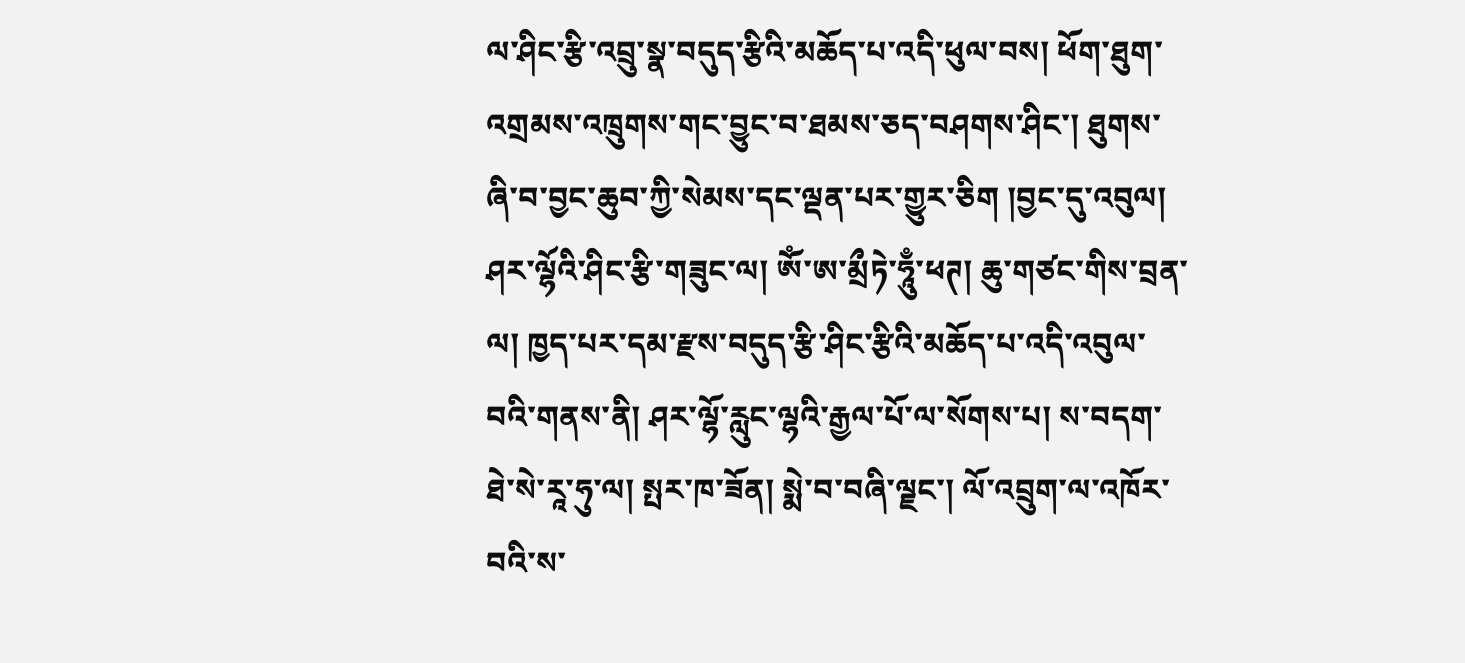ལ་ཤིང་རྩི་འབྲུ་སྣ་བདུད་རྩིའི་མཆོད་པ་འདི་ཕུལ་བས། ཕོག་ཐུག་འགྲམས་འཁྲུགས་གང་བྱུང་བ་ཐམས་ཅད་བཤགས་ཤིང་། ཐུགས་ཞི་བ་བྱང་ཆུབ་ཀྱི་སེམས་དང་ལྡན་པར་གྱུར་ཅིག །བྱང་དུ་འབུལ། ཤར་ལྷོའི་ཤིང་རྩི་གཟུང་ལ། ཨོཾ་ཨ་མྲྀཏེ་ཧཱུྃ་ཕཊ། ཆུ་གཙང་གིས་བྲན་ལ། ཁྱད་པར་དམ་རྫས་བདུད་རྩི་ཤིང་རྩིའི་མཆོད་པ་འདི་འབུལ་བའི་གནས་ནི། ཤར་ལྷོ་རླུང་ལྷའི་རྒྱལ་པོ་ལ་སོགས་པ། ས་བདག་ཐེ་སེ་རཱ་ཧུ་ལ། སྤར་ཁ་ཟོན། སྨེ་བ་བཞི་ལྗང་། ལོ་འབྲུག་ལ་འཁོར་བའི་ས་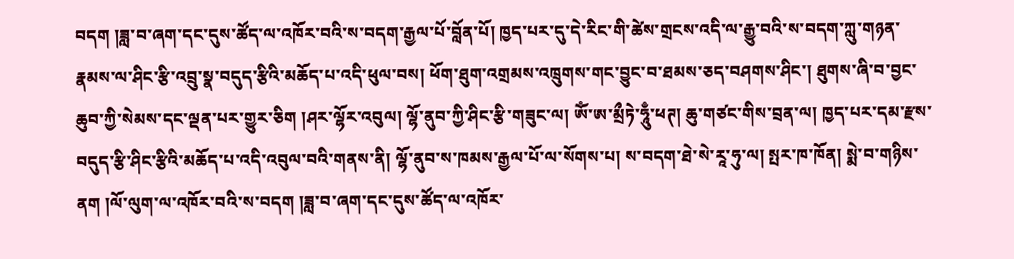བདག །ཟླ་བ་ཞག་དང་དུས་ཚོད་ལ་འཁོར་བའི་ས་བདག་རྒྱལ་པོ་བློན་པོ། ཁྱད་པར་དུ་དེ་རིང་གི་ཚེས་གྲངས་འདི་ལ་རྒྱུ་བའི་ས་བདག་ཀླུ་གཉན་རྣམས་ལ་ཤིང་རྩི་འབྲུ་སྣ་བདུད་རྩིའི་མཆོད་པ་འདི་ཕུལ་བས། ཕོག་ཐུག་འགྲམས་འཁྲུགས་གང་བྱུང་བ་ཐམས་ཅད་བཤགས་ཤིང་། ཐུགས་ཞི་བ་བྱང་ཆུབ་ཀྱི་སེམས་དང་ལྡན་པར་གྱུར་ཅིག །ཤར་ལྷོར་འབུལ། ལྷོ་ནུབ་ཀྱི་ཤིང་རྩི་གཟུང་ལ། ཨོཾ་ཨ་མྲྀཏེ་ཧཱུྃ་ཕཊ། ཆུ་གཙང་གིས་བྲན་ལ། ཁྱད་པར་དམ་རྫས་བདུད་རྩི་ཤིང་རྩིའི་མཆོད་པ་འདི་འབུལ་བའི་གནས་ནི། ལྷོ་ནུབ་ས་ཁམས་རྒྱལ་པོ་ལ་སོགས་པ། ས་བདག་ཐེ་སེ་རཱ་ཧུ་ལ། སྤར་ཁ་ཁོན། སྨེ་བ་གཉིས་ནག །ལོ་ལུག་ལ་འཁོར་བའི་ས་བདག །ཟླ་བ་ཞག་དང་དུས་ཚོད་ལ་འཁོར་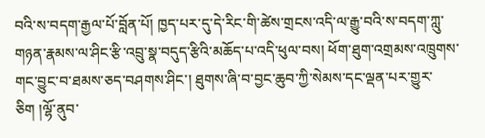བའི་ས་བདག་རྒྱལ་པོ་བློན་པོ། ཁྱད་པར་དུ་དེ་རིང་གི་ཚེས་གྲངས་འདི་ལ་རྒྱུ་བའི་ས་བདག་ཀླུ་གཉན་རྣམས་ལ་ཤིང་རྩི་འབྲུ་སྣ་བདུད་རྩིའི་མཆོད་པ་འདི་ཕུལ་བས། ཕོག་ཐུག་འགྲམས་འཁྲུགས་གང་བྱུང་བ་ཐམས་ཅད་བཤགས་ཤིང་། ཐུགས་ཞི་བ་བྱང་ཆུབ་ཀྱི་སེམས་དང་ལྡན་པར་གྱུར་ཅིག །ལྷོ་ནུབ་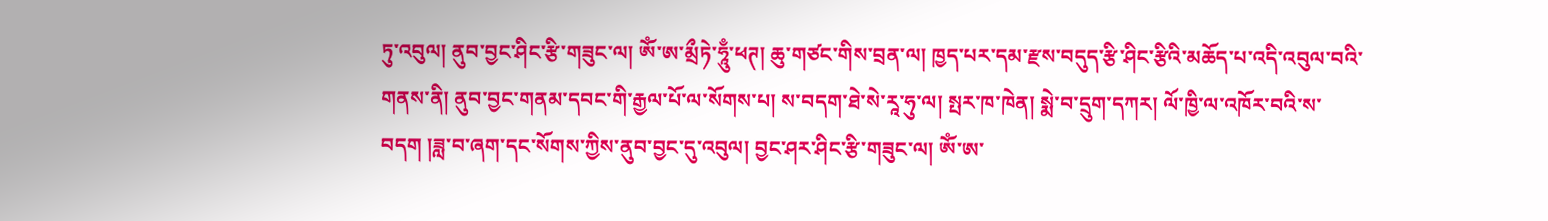ཏུ་འབུལ། ནུབ་བྱང་ཤིང་རྩི་གཟུང་ལ། ཨོཾ་ཨ་མྲྀཏེ་ཧཱུྃ་ཕཊ། ཆུ་གཙང་གིས་བྲན་ལ། ཁྱད་པར་དམ་རྫས་བདུད་རྩི་ཤིང་རྩིའི་མཆོད་པ་འདི་འབུལ་བའི་གནས་ནི། ནུབ་བྱང་གནམ་དབང་གི་རྒྱལ་པོ་ལ་སོགས་པ། ས་བདག་ཐེ་སེ་རཱ་ཧུ་ལ། སྤར་ཁ་ཁེན། སྨེ་བ་དྲུག་དཀར། ལོ་ཁྱི་ལ་འཁོར་བའི་ས་བདག །ཟླ་བ་ཞག་དང་སོགས་ཀྱིས་ནུབ་བྱང་དུ་འབུལ། བྱང་ཤར་ཤིང་རྩི་གཟུང་ལ། ཨོཾ་ཨ་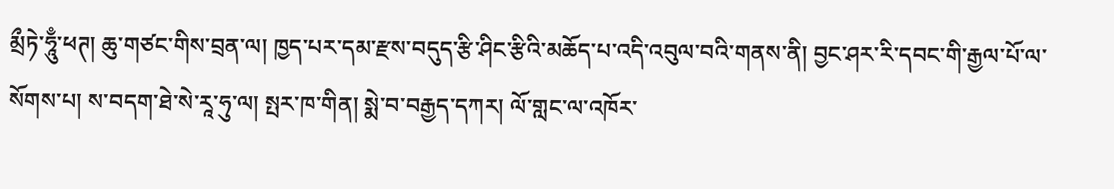མྲྀཏེ་ཧཱུྃ་ཕཊ། ཆུ་གཙང་གིས་བྲན་ལ། ཁྱད་པར་དམ་རྫས་བདུད་རྩི་ཤིང་རྩིའི་མཆོད་པ་འདི་འབུལ་བའི་གནས་ནི། བྱང་ཤར་རི་དབང་གི་རྒྱལ་པོ་ལ་སོགས་པ། ས་བདག་ཐེ་སེ་རཱ་ཧུ་ལ། སྤར་ཁ་གིན། སྨེ་བ་བརྒྱད་དཀར། ལོ་གླང་ལ་འཁོར་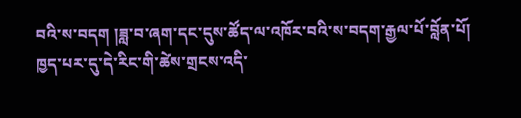བའི་ས་བདག །ཟླ་བ་ཞག་དང་དུས་ཚོད་ལ་འཁོར་བའི་ས་བདག་རྒྱལ་པོ་བློན་པོ། ཁྱད་པར་དུ་དེ་རིང་གི་ཚེས་གྲངས་འདི་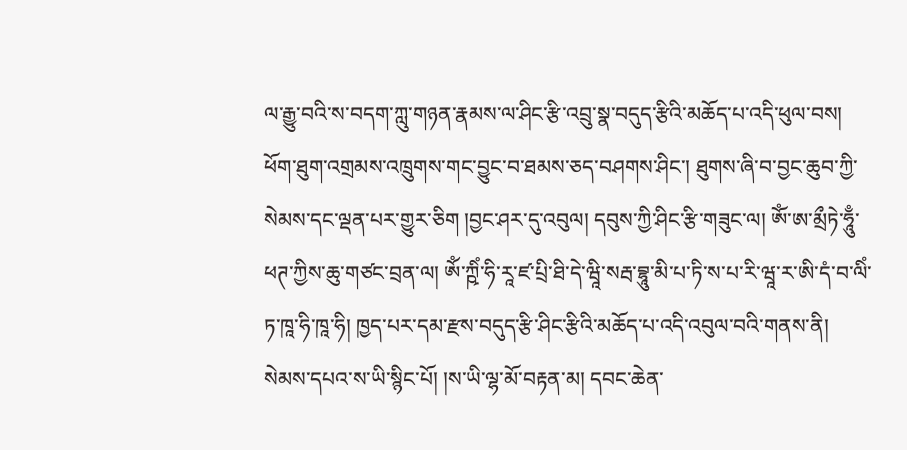ལ་རྒྱུ་བའི་ས་བདག་ཀླུ་གཉན་རྣམས་ལ་ཤིང་རྩི་འབྲུ་སྣ་བདུད་རྩིའི་མཆོད་པ་འདི་ཕུལ་བས། ཕོག་ཐུག་འགྲམས་འཁྲུགས་གང་བྱུང་བ་ཐམས་ཅད་བཤགས་ཤིང་། ཐུགས་ཞི་བ་བྱང་ཆུབ་ཀྱི་སེམས་དང་ལྡན་པར་གྱུར་ཅིག །བྱང་ཤར་དུ་འབུལ། དབུས་ཀྱི་ཤིང་རྩི་གཟུང་ལ། ཨོཾ་ཨ་མྲྀཏེ་ཧཱུྃ་ཕཊ་ཀྱིས་ཆུ་གཙང་བྲན་ལ། ཨོཾ་ཀྵིཾ་ཧི་རཱ་ཛ་པྲི་ཐི་དེ་ཝཱི་སརྦ་བྷཱུ་མི་པ་ཏི་ས་པ་རི་ཝཱ་ར་ཨི་དཾ་བ་ལིཾ་ཏ་ཁཱ་ཧི་ཁཱ་ཧི། ཁྱད་པར་དམ་རྫས་བདུད་རྩི་ཤིང་རྩིའི་མཆོད་པ་འདི་འབུལ་བའི་གནས་ནི། སེམས་དཔའ་ས་ཡི་སྙིང་པོ། །ས་ཡི་ལྷ་མོ་བརྟན་མ། དབང་ཆེན་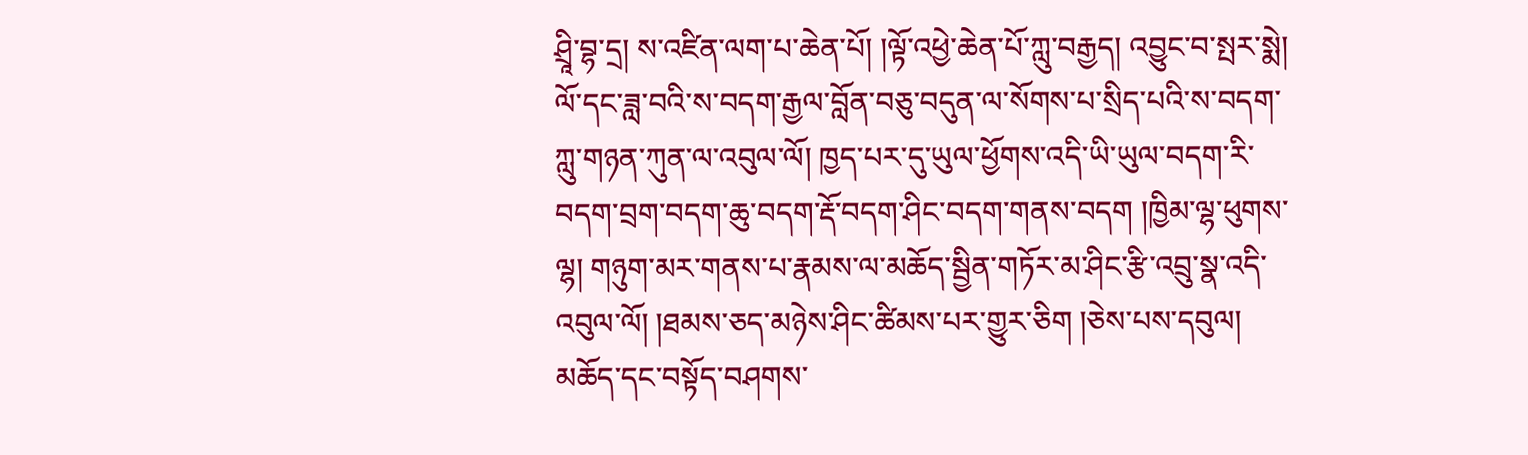ཤྲཱི་བྷ་དྲ། ས་འཛིན་ལག་པ་ཆེན་པོ། །ལྟོ་འཕྱེ་ཆེན་པོ་ཀླུ་བརྒྱད། འབྱུང་བ་སྤར་སྨེ། ལོ་དང་ཟླ་བའི་ས་བདག་རྒྱལ་བློན་བཅུ་བདུན་ལ་སོགས་པ་སྲིད་པའི་ས་བདག་ཀླུ་གཉན་ཀུན་ལ་འབུལ་ལོ། ཁྱད་པར་དུ་ཡུལ་ཕྱོགས་འདི་ཡི་ཡུལ་བདག་རི་བདག་བྲག་བདག་ཆུ་བདག་རྡོ་བདག་ཤིང་བདག་གནས་བདག །ཁྱིམ་ལྷ་ཕུགས་ལྷ། གཉུག་མར་གནས་པ་རྣམས་ལ་མཆོད་སྦྱིན་གཏོར་མ་ཤིང་རྩི་འབྲུ་སྣ་འདི་འབུལ་ལོ། །ཐམས་ཅད་མཉེས་ཤིང་ཚིམས་པར་གྱུར་ཅིག །ཅེས་པས་དབུལ། མཆོད་དང་བསྟོད་བཤགས་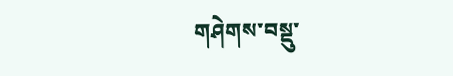གཤེགས་བསྡུ་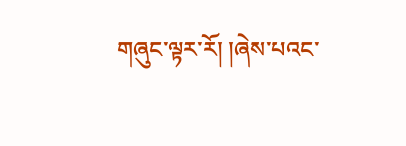གཞུང་ལྟར་རོ། །ཞེས་པའང་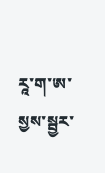རཱ་ག་ཨ་སྱས་སྦྱར་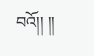བའོ།། །།